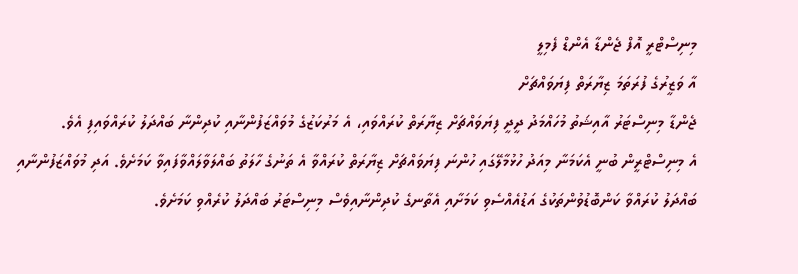މިނިސްޓްރީ އޮފް ޖެންޑާ އެންޑް ފެމިލީ
އާ ވަޒީރުގެ ފުރަތަމަ ޒިޔާރަތް ފިޔަވައްޗަށް
ޖެންޑާ މިނިސްޓަރު އާއިޝަތު މުހައްމަދު ދީދީ ފިޔަވައްޗަށް ޒިޔާރަތް ކުރައްވައި، އެ މަރުކަޒުގެ މުވައްޒަފުންނާއި ކުދިންނާ ބައްދަލު ކުރައްވައިފި އެވެ.
އެ މިނިސްޓްރީން ބުނީ އެކަމަނާ މިއަދު ހުޅުމާލޭގައި ހުންނަ ފިޔަވައްޗަށް ޒިޔާރަތް ކުރައްވާ އެ ތަނުގެ ހާލަތު ބައްލަވާލައްވާފައިވާ ކަމަށެވެ. އަދި މުވައްޒަފުންނާއި ބައްދަލު ކުރައްވާ ކަންބޮޑުވުންތަކުގެ އަޑުއެއްސެވި ކަމަށާއި އެތާނގެ ކުދިންނާއިވެސް މިނިސްޓަރު ބައްދަލު ކުރެއްވި ކަމަށެވެ.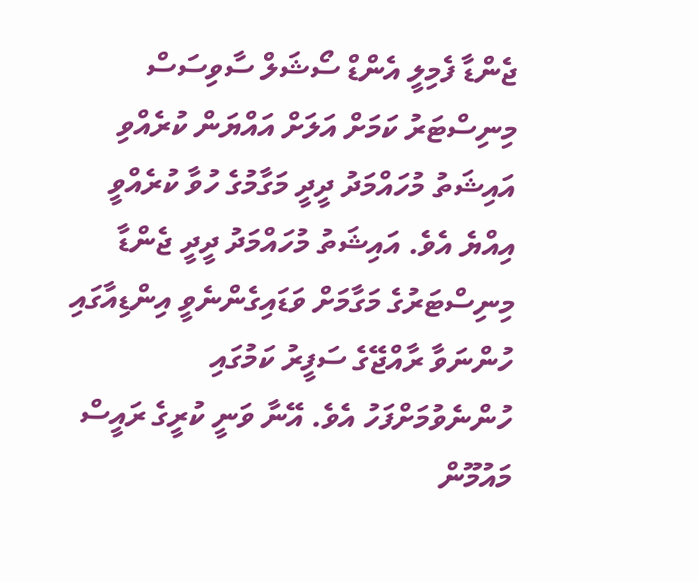ޖެންޑާ ފެމިލީ އެންޑް ސޯޝަލް ސާވިސަސް މިނިސްޓަރު ކަމަށް އަލަށް އައްޔަން ކުރެއްވި އައިޝަތު މުހައްމަދު ދީދީ މަގާމުގެ ހުވާ ކުރެއްވީ އިއްޔެ އެވެ. އައިޝަތު މުހައްމަދު ދީދީ ޖެންޑާ މިނިސްޓަރުގެ މަގާމަށް ވަޑައިގެންނެވީ އިންޑިއާގައި ހުންނަވާ ރާއްޖޭގެ ސަފީރު ކަމުގައި ހުންނެވުމަށްފަހު އެވެ. އޭނާ ވަނީ ކުރީގެ ރައީސް މައުމޫން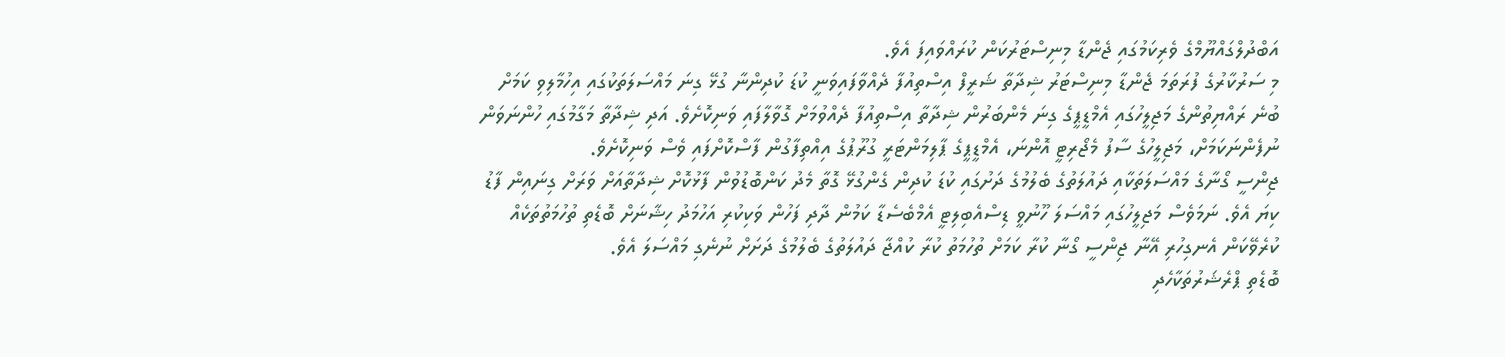އަބްދުލްގައްޔޫމްގެ ވެރިކަމުގައި ޖެންޑާ މިނިސްޓަރުކަން ކުރައްވައިފަ އެވެ.
މި ސަރުކާރުގެ ފުރަތަމަ ޖެންޑާ މިނިސްޓަރު ޝިދާތާ ޝަރީފް އިސްތިއުފާ ދެއްވާފައިވަނީ ކުޑަ ކުދިންނާ ގުޅޭ ގިނަ މައްސަލަތަކުގައި އިހުމާލިވި ކަމަށް ބުނެ ރައްޔިތުންގެ މަޖިލީހުގައި އެމްޑީޕީގެ ގިނަ މެންބަރުން ޝިދާތާ އިސްތިއުފާ ދެއްވުމަށް ގޮވާލާފައި ވަނިކޮށެވެ. އަދި ޝިދާތާ މަގާމުގައި ހުންނަވަން ނުފެންނަކަމަށް، މަޖިލީހުގެ ސާފު މެޖޯރިޓީ އޮންނަ، އެމްޑީޕީގެ ޕާލިމަންޓަރީ ގުރޫޕުގެ އިއްތިފާގުން ފާސްކޮށްފައި ވެސް ވަނިކޮށެވެ.
ޖިންސީ ގޯނާގެ މައްސަލަތަކާއި ދައުލަތުގެ ބެލުމުގެ ދަށުގައި ކުޑަ ކުދިން ގެންގުޅޭ ގޮތާ މެދު ކަންބޮޑުވުން ފާޅުކޮށް ޝިދާތާއަށް ވަރަށް ގިނައިން ފާޑު ކިޔަ އެވެ. ނަމަވެސް މަޖިލީހުގައި މައްސަލަ ހޫނުވީ ޑިސްއެބިލިޓީ އެމްބެސެޑާ ކަމުން ދާދި ފަހުން ވަކިކުރި އަހުމަދު ހިޝާނަށް ބޮޑެތި ތުހުމަތުތަކެއް ކުރެވޭކަން އެނގިހުރި އޭނާ ޖިންސީ ގޯނާ ކުރާ ކަމަށް ތުހުމަތު ކުރާ ކުއްޖާ ދައުލަތުގެ ބެލުމުގެ ދަށަށް ނުނެގި މައްސަލަ އެވެ.
ބޮޑެތި ޕްރެޝަރުތަކާހެދި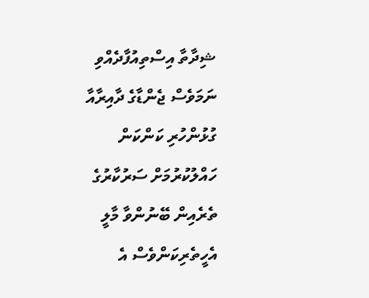ޝިދާތާ އިސްތިއުފާދެއްވި ނަމަވެސް ޖެންޑާގެ ދާއިރާއާ ގުޅުންހުރި ކަންކަން ހައްލުކުރުމަށް ސަރުކާރުގެ ތެރެއިން ބޭނުންވާ މާލީ އެހީތެރިކަންވެސް އެ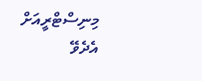މިނިސްޓްރީއަށް އެދެވޭ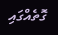ގޮތެއްގައި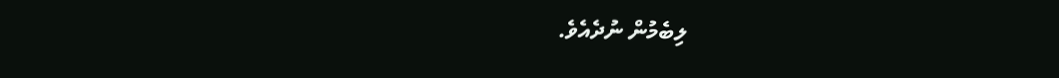ލިބެމުން ނުދެއެވެ.